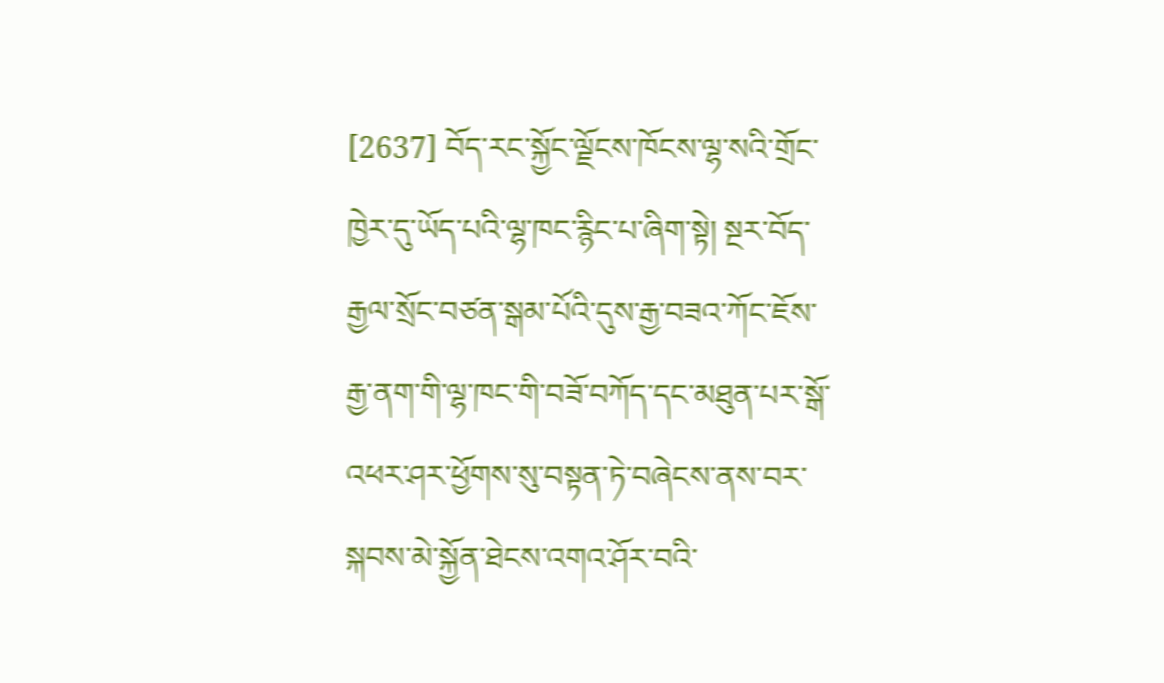[2637] བོད་རང་སྐྱོང་ལྗོངས་ཁོངས་ལྷ་སའི་གྲོང་ཁྱེར་དུ་ཡོད་པའི་ལྷ་ཁང་རྙིང་པ་ཞིག་སྟེ། སྔར་བོད་རྒྱལ་སྲོང་བཙན་སྒམ་པོའི་དུས་རྒྱ་བཟའ་ཀོང་ཇོས་རྒྱ་ནག་གི་ལྷ་ཁང་གི་བཟོ་བཀོད་དང་མཐུན་པར་སྒོ་འཕར་ཤར་ཕྱོགས་སུ་བསྟན་ཏེ་བཞེངས་ནས་བར་སྐབས་མེ་སྐྱོན་ཐེངས་འགའ་ཤོར་བའི་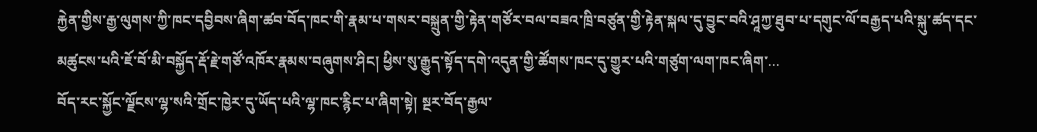རྐྱེན་གྱིས་རྒྱ་ལུགས་ཀྱི་ཁང་དབྱིབས་ཞིག་ཚབ་བོད་ཁང་གི་རྣམ་པ་གསར་བསྐྲུན་གྱི་རྟེན་གཙོར་བལ་བཟའ་ཁྲི་བཙུན་གྱི་རྟེན་སྐལ་དུ་བྱུང་བའི་ཤཱཀྱ་ཐུབ་པ་དགུང་ལོ་བརྒྱད་པའི་སྐུ་ཚད་དང་མཚུངས་པའི་ཇོ་བོ་མི་བསྐྱོད་རྡོ་རྗེ་གཙོ་འཁོར་རྣམས་བཞུགས་ཤིང། ཕྱིས་སུ་རྒྱུད་སྟོད་དགེ་འདུན་གྱི་ཚོགས་ཁང་དུ་གྱུར་པའི་གཙུག་ལག་ཁང་ཞིག་...
བོད་རང་སྐྱོང་ལྗོངས་ལྷ་སའི་གྲོང་ཁྱེར་དུ་ཡོད་པའི་ལྷ་ཁང་རྙིང་པ་ཞིག་སྟེ། སྔར་བོད་རྒྱལ་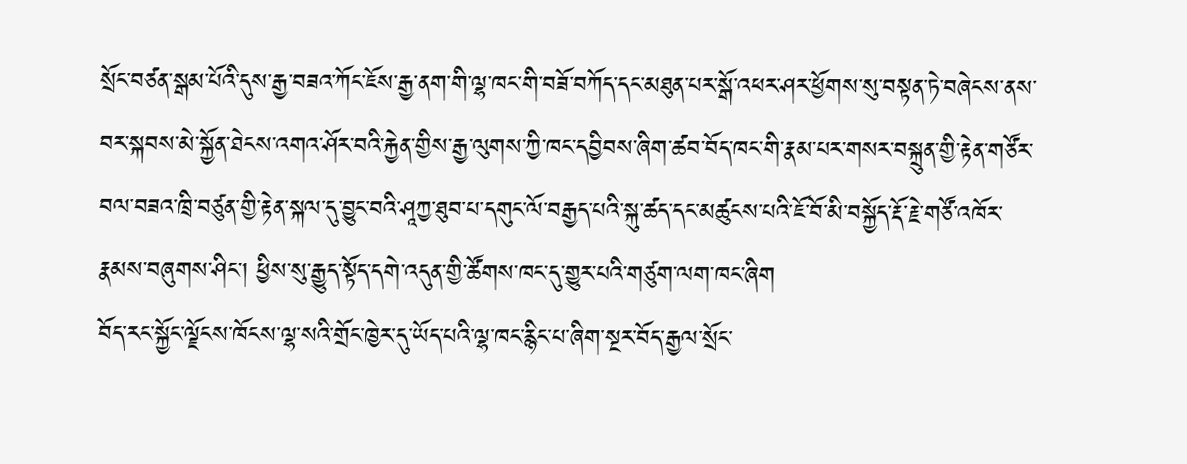སྲོང་བཙན་སྒམ་པོའི་དུས་རྒྱ་བཟའ་ཀོང་ཇོས་རྒྱ་ནག་གི་ལྷ་ཁང་གི་བཟོ་བཀོད་དང་མཐུན་པར་སྒོ་འཕར་ཤར་ཕྱོགས་སུ་བསྟན་ཏེ་བཞེངས་ནས་བར་སྐབས་མེ་སྐྱོན་ཐེངས་འགའ་ཤོར་བའི་རྐྱེན་གྱིས་རྒྱ་ལུགས་ཀྱི་ཁང་དབྱིབས་ཞིག་ཚབ་བོད་ཁང་གི་རྣམ་པར་གསར་བསྐྲུན་གྱི་རྟེན་གཙོར་བལ་བཟའ་ཁྲི་བཙུན་གྱི་རྟེན་སྐལ་དུ་བྱུང་བའི་ཤཱཀྱ་ཐུབ་པ་དགུང་ལོ་བརྒྱད་པའི་སྐུ་ཚད་དང་མཚུངས་པའི་ཇོ་བོ་མི་བསྐྱོད་རྡོ་རྗེ་གཙོ་འཁོར་རྣམས་བཞུགས་ཤིང་། ཕྱིས་སུ་རྒྱུད་སྟོད་དགེ་འདུན་གྱི་ཚོགས་ཁང་དུ་གྱུར་པའི་གཙུག་ལག་ཁང་ཞིག
བོད་རང་སྐྱོང་ལྗོངས་ཁོངས་ལྷ་སའི་གྲོང་ཁྱེར་དུ་ཡོད་པའི་ལྷ་ཁང་རྙིང་པ་ཞིག་སྔར་བོད་རྒྱལ་སྲོང་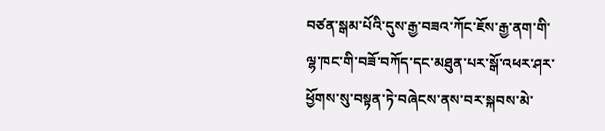བཙན་སྒམ་པོའི་དུས་རྒྱ་བཟའ་ཀོང་ཇོས་རྒྱ་ནག་གི་ལྷ་ཁང་གི་བཟོ་བཀོད་དང་མཐུན་པར་སྒོ་འཕར་ཤར་ཕྱོགས་སུ་བསྟན་ཏེ་བཞེངས་ནས་བར་སྐབས་མེ་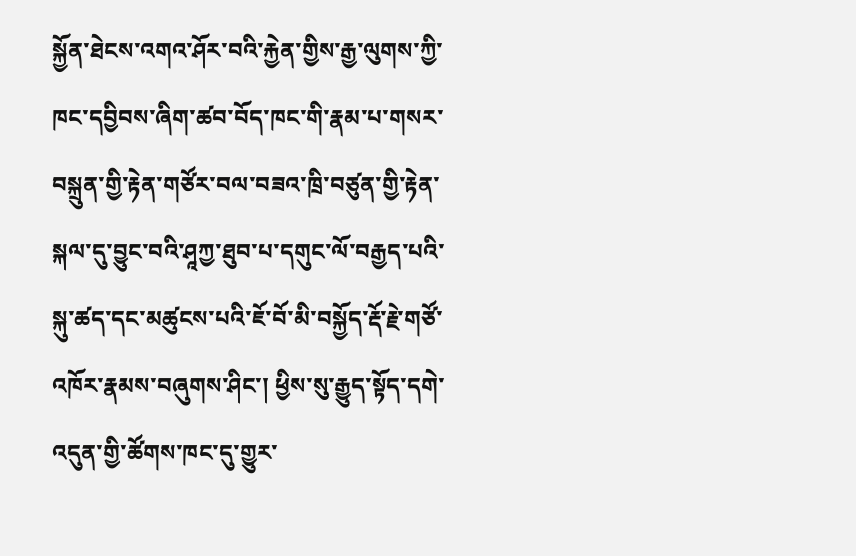སྐྱོན་ཐེངས་འགའ་ཤོར་བའི་རྐྱེན་གྱིས་རྒྱ་ལུགས་ཀྱི་ཁང་དབྱིབས་ཞིག་ཚབ་བོད་ཁང་གི་རྣམ་པ་གསར་བསྐྲུན་གྱི་རྟེན་གཙོར་བལ་བཟའ་ཁྲི་བཙུན་གྱི་རྟེན་སྐལ་དུ་བྱུང་བའི་ཤཱཀྱ་ཐུབ་པ་དགུང་ལོ་བརྒྱད་པའི་སྐུ་ཚད་དང་མཚུངས་པའི་ཇོ་བོ་མི་བསྐྱོད་རྡོ་རྗེ་གཙོ་འཁོར་རྣམས་བཞུགས་ཤིང་། ཕྱིས་སུ་རྒྱུད་སྟོད་དགེ་འདུན་གྱི་ཚོགས་ཁང་དུ་གྱུར་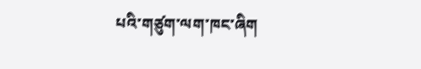པའི་གཙུག་ལག་ཁང་ཞིག